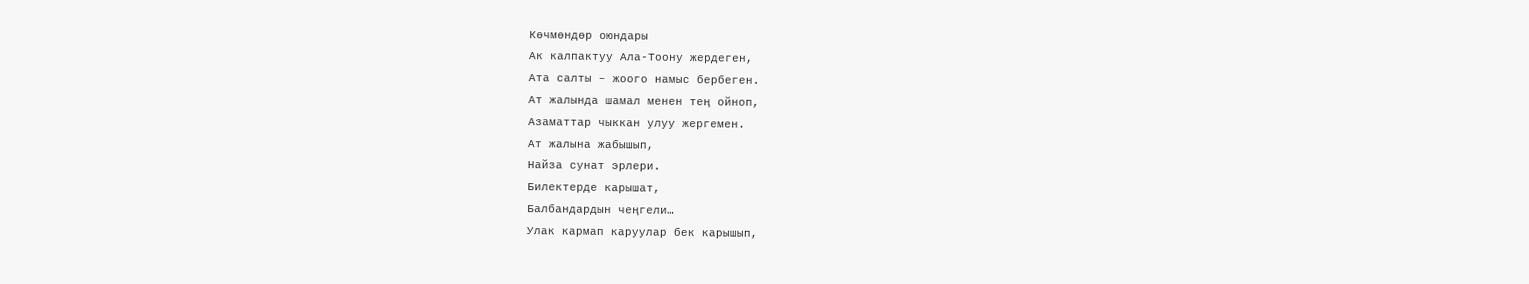Көчмөндөр оюндары
Ак калпактуу Ала-Тоону жердеген,
Ата салты – жоого намыс бербеген.
Ат жалында шамал менен тең ойноп,
Азаматтар чыккан улуу жергемен.
Ат жалына жабышып,
Найза сунат эрлери.
Билектерде карышат,
Балбандардын чеңгели…
Улак кармап каруулар бек карышып,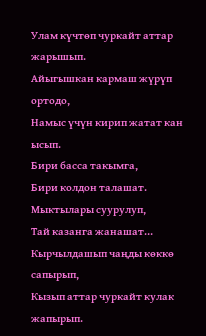Улам күчтөп чуркайт аттар жарышып.
Айыгышкан кармаш жүрүп ортодо,
Намыс үчүн кирип жатат кан ысып.
Бири басса такымга,
Бири колдон талашат.
Мыктылары суурулуп,
Тай казанга жанашат…
Кырчылдашып чаңды көккө сапырып,
Кызып аттар чуркайт кулак жапырып.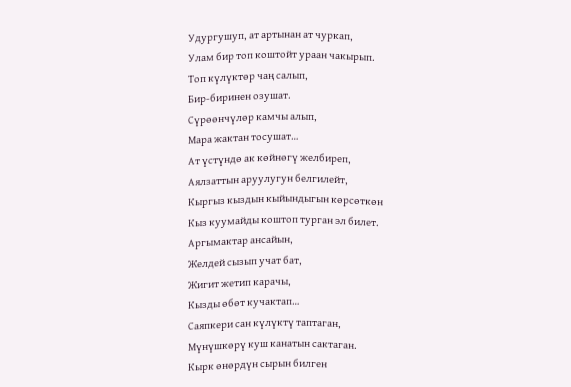Удургушуп, ат артынан ат чуркап,
Улам бир топ коштойт ураан чакырып.
Топ күлүктөр чаң салып,
Бир-биринен озушат.
Сүрөөнчүлөр камчы алып,
Мара жактан тосушат…
Ат үстүндө ак көйнөгү желбиреп,
Аялзаттын аруулугун белгилейт,
Кыргыз кыздын кыйындыгын көрсөткөн
Кыз куумайды коштоп турган эл билет.
Аргымактар ансайын,
Желдей сызып учат бат,
Жигит жетип карачы,
Кызды өбөт кучактап…
Саяпкери сан күлүктү таптаган,
Мүнүшкөрү куш канатын сактаган.
Кырк өнөрдүн сырын билген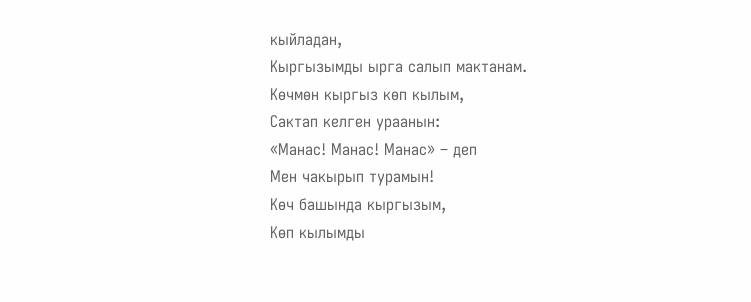кыйладан,
Кыргызымды ырга салып мактанам.
Көчмөн кыргыз көп кылым,
Сактап келген ураанын:
«Манас! Манас! Манас» – деп
Мен чакырып турамын!
Көч башында кыргызым,
Көп кылымды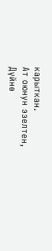карыткан.
Ат оюнун эзелтен,
Дүйнө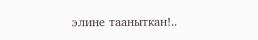элине тааныткан!..